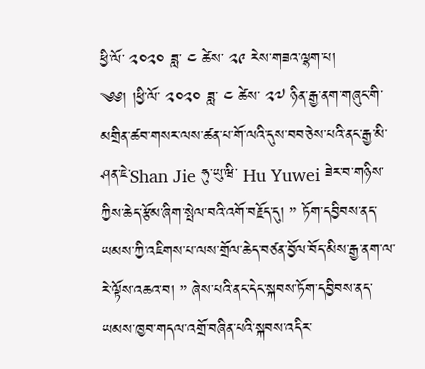ཕྱི་ལོ་ ༢༠༢༠ ཟླ་ ༤ ཚེས་ ༢༩ རེས་གཟའ་ལྷག་པ།
༄༅། །ཕྱི་ལོ་ ༢༠༢༠ ཟླ་ ༤ ཚེས་ ༢༧ ཉིན་རྒྱ་ནག་གཞུང་གི་མགྲིན་ཚབ་གསར་ལས་ཚན་པ་གོ་ལའི་དུས་བབ་ཅེས་པའི་ནང་རྒྱ་མི་ཤན་ཇེ་Shan Jie ཧུ་ཡུ་ཝི་ Hu Yuwei ཟེར་བ་གཉིས་ཀྱིས་ཆེད་རྩོམ་ཞིག་སྤེལ་བའི་འགོ་བརྗོད་དུ། ” ཏོག་དབྱིབས་ནད་ཡམས་ཀྱི་འཇིགས་པ་ལས་གྲོལ་ཆེད་བཙན་བྱོལ་བོད་མིས་རྒྱ་ནག་ལ་རེ་ལྟོས་འཆའ་བ། ” ཞེས་པའི་ནང་དེང་སྐབས་ཏོག་དབྱིབས་ནད་ཡམས་ཁྱབ་གདལ་འགྲོ་བཞིན་པའི་སྐབས་འདིར་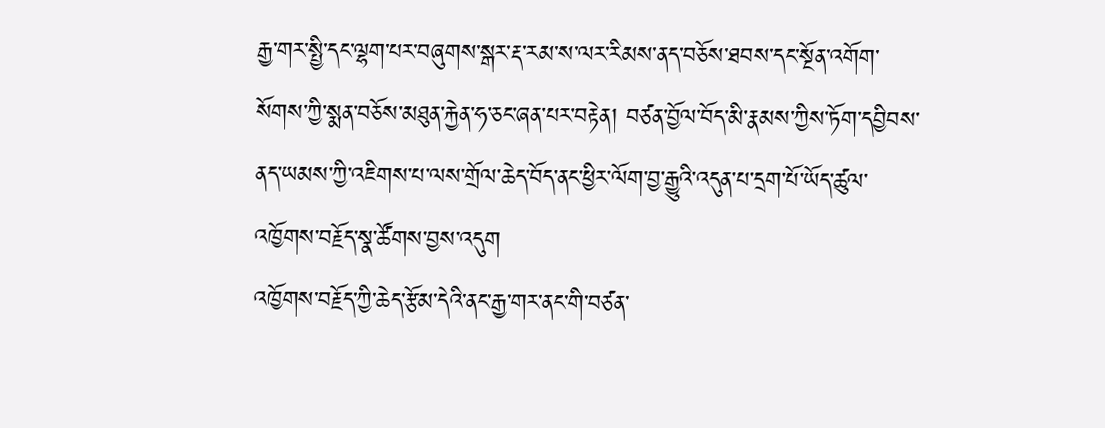རྒྱ་གར་སྤྱི་དང་ལྷག་པར་བཞུགས་སྒར་རྡ་རམ་ས་ལར་རིམས་ནད་བཅོས་ཐབས་དང་སྔོན་འགོག་སོགས་ཀྱི་སྨན་བཅོས་མཐུན་རྐྱེན་ཧ་ཅང་ཞན་པར་བརྟེན། བཙན་བྱོལ་བོད་མི་རྣམས་ཀྱིས་ཏོག་དབྱིབས་ནད་ཡམས་ཀྱི་འཇིགས་པ་ལས་གྲོལ་ཆེད་བོད་ནང་ཕྱིར་ལོག་བྱ་རྒྱུའི་འདུན་པ་དྲག་པོ་ཡོད་ཚུལ་འཁྱོགས་བརྗོད་སྣ་ཚོགས་བྱས་འདུག
འཁྱོགས་བརྗོད་ཀྱི་ཆེད་རྩོམ་དེའི་ནང་རྒྱ་གར་ནང་གི་བཙན་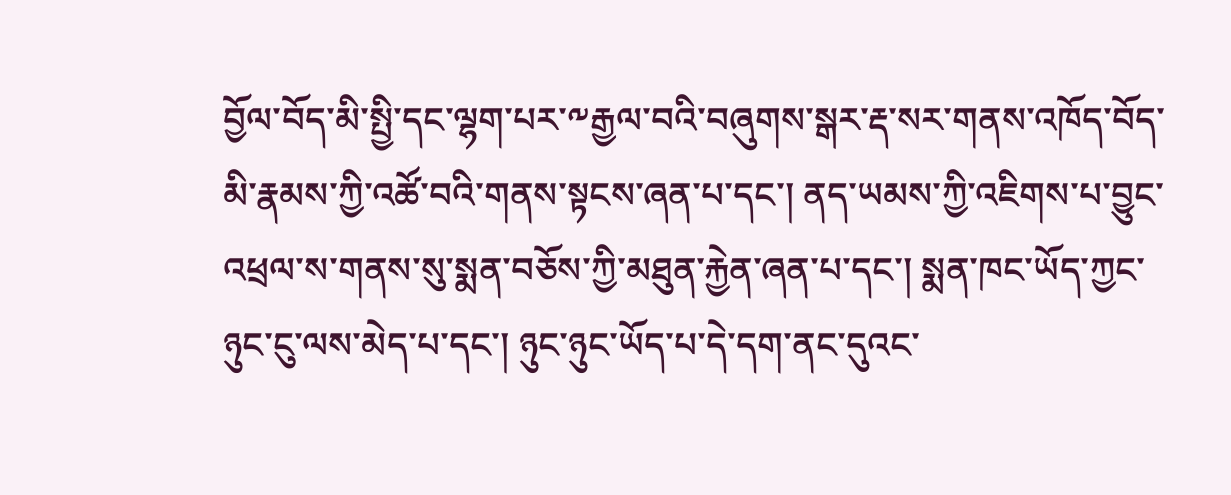བྱོལ་བོད་མི་སྤྱི་དང་ལྷག་པར་༸རྒྱལ་བའི་བཞུགས་སྒར་རྡ་སར་གནས་འཁོད་བོད་མི་རྣམས་ཀྱི་འཚོ་བའི་གནས་སྟངས་ཞན་པ་དང་། ནད་ཡམས་ཀྱི་འཇིགས་པ་བྱུང་འཕྲལ་ས་གནས་སུ་སྨན་བཅོས་ཀྱི་མཐུན་རྐྱེན་ཞན་པ་དང་། སྨན་ཁང་ཡོད་ཀྱང་ཉུང་ངུ་ལས་མེད་པ་དང་། ཉུང་ཉུང་ཡོད་པ་དེ་དག་ནང་དུའང་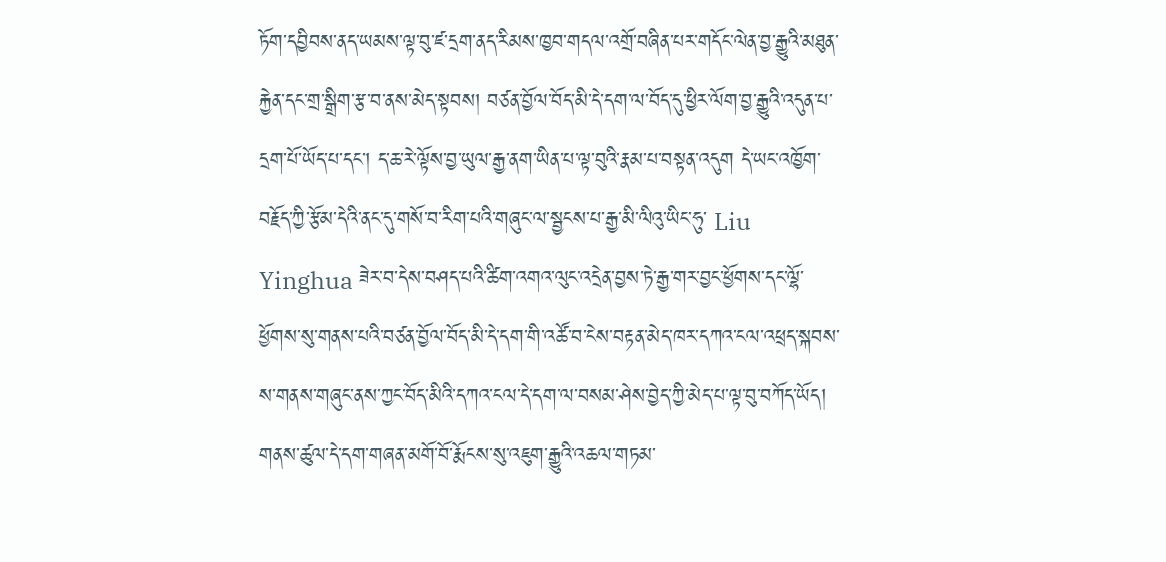ཏོག་དབྱིབས་ནད་ཡམས་ལྟ་བུ་ཛ་དྲག་ནད་རིམས་ཁྱབ་གདལ་འགྲོ་བཞིན་པར་གདོང་ལེན་བྱ་རྒྱུའི་མཐུན་རྐྱེན་དང་གྲ་སྒྲིག་རྩ་བ་ནས་མེད་སྟབས། བཙན་བྱོལ་བོད་མི་དེ་དག་ལ་བོད་དུ་ཕྱིར་ལོག་བྱ་རྒྱུའི་འདུན་པ་དྲག་པོ་ཡོད་པ་དང་། ད་ཆ་རེ་ལྟོས་བྱ་ཡུལ་རྒྱ་ནག་ཡིན་པ་ལྟ་བུའི་རྣམ་པ་བསྟན་འདུག དེ་ཡང་འཁྱོག་བརྗོད་ཀྱི་རྩོམ་དེའི་ནང་དུ་གསོ་བ་རིག་པའི་གཞུང་ལ་སྦྱངས་པ་རྒྱ་མི་ལིའུ་ཡིང་ཧུ་ Liu Yinghua ཟེར་བ་དེས་བཤད་པའི་ཚིག་འགའ་ལུང་འདྲེན་བྱས་ཏེ་རྒྱ་གར་བྱང་ཕྱོགས་དང་ལྷོ་ཕྱོགས་སུ་གནས་པའི་བཙན་བྱོལ་བོད་མི་དེ་དག་གི་འཚོ་བ་ངེས་བརྟན་མེད་ཁར་དཀའ་ངལ་འཕྲད་སྐབས་ས་གནས་གཞུང་ནས་ཀྱང་བོད་མིའི་དཀའ་ངལ་དེ་དག་ལ་བསམ་ཤེས་བྱེད་ཀྱི་མེད་པ་ལྟ་བུ་བཀོད་ཡོད། གནས་ཚུལ་དེ་དག་གཞན་མགོ་བོ་རྨོངས་སུ་འཇུག་རྒྱུའི་འཆལ་གཏམ་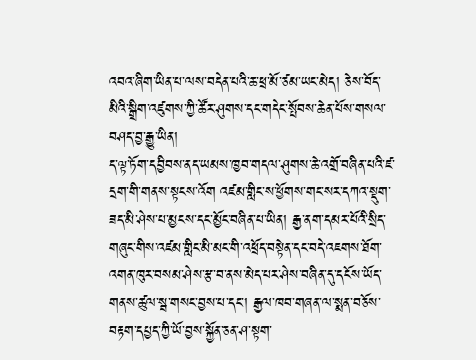འབའ་ཞིག་ཡིན་པ་ལས་བདེན་པའི་ཆ་ཕྲ་མོ་ཙམ་ཡང་མེད། ཅེས་བོད་མིའི་སྒྲིག་འཛུགས་ཀྱི་ཚོར་ཤུགས་དང་གདེང་སྤོབས་ཆེན་པོས་གསལ་བཤད་བྱ་རྒྱུ་ཡིན།
ད་ལྟ་ཏོག་དབྱིབས་ནད་ཡམས་ཁྱབ་གདལ་ཤུགས་ཆེ་འགྲོ་བཞིན་པའི་ཛ་དྲག་གི་གནས་སྟངས་འོག འཛམ་གླིང་ས་ཕྱོགས་གང་སར་དཀའ་སྡུག་ཟད་མི་ཤེས་པ་མྱངས་དང་མྱོང་བཞིན་པ་ཡིན། རྒྱ་ནག་དམར་པོའི་སྲིད་གཞུང་གིས་འཛམ་གླིང་མི་མང་གི་འཕྲོད་བསྟེན་དང་བདེ་འཇགས་ཐོག་འགན་ཁུར་བསམ་ཤེས་རྩ་བ་ནས་མེད་པར་ཤེས་བཞིན་དུ་དངོས་ཡོད་གནས་ཚུལ་སྦ་གསང་བྱས་པ་དང་། རྒྱལ་ཁབ་གཞན་ལ་སྨན་བཅོས་བརྟག་དཔྱད་ཀྱི་ཡོ་བྱས་སྐྱོན་ཅན་ཤ་སྟག་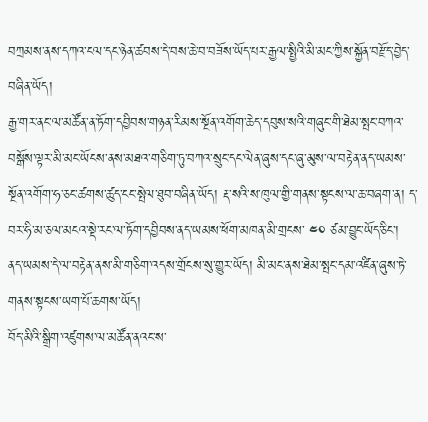བཀྲམས་ནས་དཀའ་ངལ་དང་ཉེན་ཚབས་དེ་བས་ཆེ་བ་བཟོས་ཡོད་པར་རྒྱལ་སྤྱིའི་མི་མང་ཀྱིས་སྐྱོན་བརྫོད་བྱེད་བཞིན་ཡོད།
རྒྱ་གར་ནང་ལ་མཚོན་ན་ཏོག་དབྱིབས་གཉན་རིམས་སྔོན་འགོག་ཆེད་དབུས་སའི་གཞུང་གི་ཐེམ་སྤང་བཀའ་བསྒོས་ལྟར་མི་མང་ཡོངས་ནས་མཐའ་གཅིག་ཏུ་བཀའ་སྲུང་དང་ལེན་ཞུས་དང་ཞུ་མུས་ལ་བརྟེན་ནད་ཡམས་སྔོན་འགོག་ཧ་ཅང་ཚགས་ཚུད་ངང་སྤེལ་ཐུབ་བཞིན་ཡོད། རྡ་སའི་ས་ཁུལ་གྱི་གནས་སྟངས་ལ་ཆ་བཞག་ན། ད་བར་ཧི་མ་ཅལ་མངའ་སྡེ་རང་ལ་ཏོག་དབྱིབས་ནད་ཡམས་ཕོག་མཁན་མི་གྲངས་ ༤༠ ཙམ་བྱུང་ཡོད་ཅིང་། ནད་ཡམས་དེ་ལ་བརྟེན་ནས་མི་གཅིག་འདས་གྲོངས་སུ་གྱུར་ཡོད། མི་མང་ནས་ཐེམ་སྤང་དམ་འཛིན་ཞུས་ཏེ་གནས་སྟངས་ཡག་པོ་ཆགས་ཡོད།
བོད་མིའི་སྒྲིག་འཛུགས་ལ་མཚོན་ནའང་ས་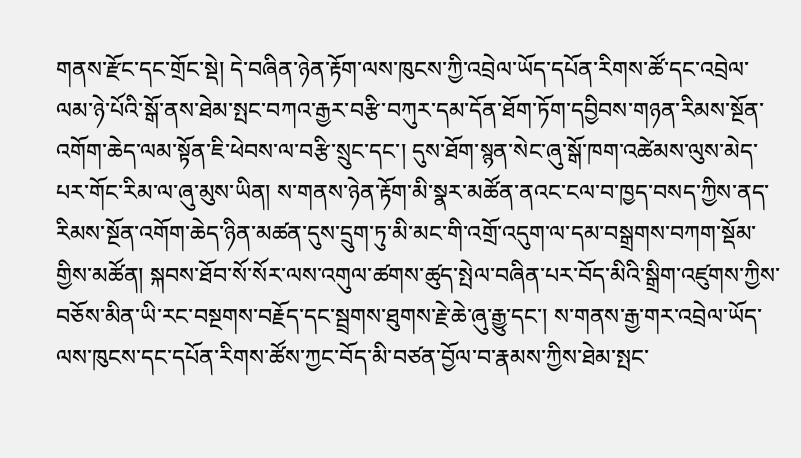གནས་རྫོང་དང་གྲོང་སྡེ། དེ་བཞིན་ཉེན་རྟོག་ལས་ཁུངས་ཀྱི་འབྲེལ་ཡོད་དཔོན་རིགས་ཚོ་དང་འབྲེལ་ལམ་ཉེ་པོའི་སྒོ་ནས་ཐེམ་སྤང་བཀའ་རྒྱར་བརྩི་བཀུར་དམ་དོན་ཐོག་ཏོག་དབྱིབས་གཉན་རིམས་སྔོན་འགོག་ཆེད་ལམ་སྟོན་ཇི་ཕེབས་ལ་བརྩི་སྲུང་དང་། དུས་ཐོག་སྙན་སེང་ཞུ་སྒོ་ཁག་འཚེམས་ལུས་མེད་པར་གོང་རིམ་ལ་ཞུ་མུས་ཡིན། ས་གནས་ཉེན་རྟོག་མི་སྣར་མཚོན་ནའང་ངལ་བ་ཁྱད་བསད་ཀྱིས་ནད་རིམས་སྔོན་འགོག་ཆེད་ཉིན་མཚན་དུས་དྲུག་ཏུ་མི་མང་གི་འགྲོ་འདུག་ལ་དམ་བསྒྲགས་བཀག་སྡོམ་གྱིས་མཚོན། སྐབས་ཐོབ་སོ་སོར་ལས་འགུལ་ཚགས་ཚུད་སྤེལ་བཞིན་པར་བོད་མིའི་སྒྲིག་འཛུགས་ཀྱིས་བཅོས་མིན་ཡི་རང་བསྔགས་བརྗོད་དང་སྦྲགས་ཐུགས་རྗེ་ཆེ་ཞུ་རྒྱུ་དང་། ས་གནས་རྒྱ་གར་འབྲེལ་ཡོད་ལས་ཁུངས་དང་དཔོན་རིགས་ཚོས་ཀྱང་བོད་མི་བཙན་བྱོལ་བ་རྣམས་ཀྱིས་ཐེམ་སྤང་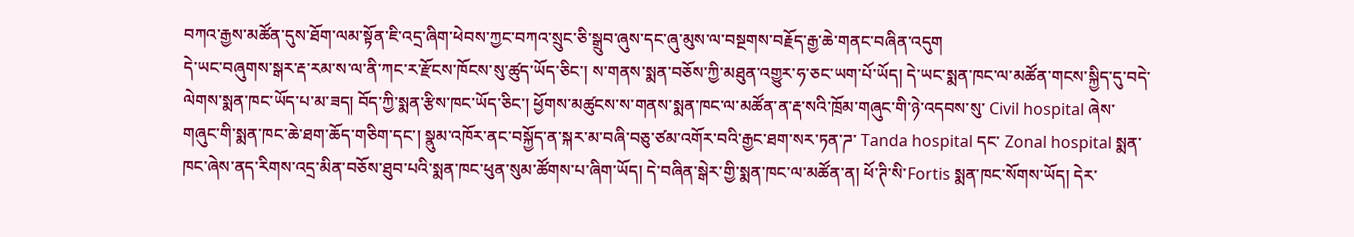བཀའ་རྒྱས་མཚོན་དུས་ཐོག་ལམ་སྟོན་ཇི་འདྲ་ཞིག་ཕེབས་ཀྱང་བཀའ་སྲུང་ཅི་སྒྲུབ་ཞུས་དང་ཞུ་མུས་ལ་བསྔགས་བརྗོད་རྒྱ་ཆེ་གནང་བཞིན་འདུག
དེ་ཡང་བཞུགས་སྒར་རྡ་རམ་ས་ལ་ནི་ཀང་ར་རྫོངས་ཁོངས་སུ་ཚུད་ཡོད་ཅིང་། ས་གནས་སྨན་བཅོས་ཀྱི་མཐུན་འགྱུར་ཧ་ཅང་ཡག་པོ་ཡོད། དེ་ཡང་སྨན་ཁང་ལ་མཚོན་གངས་སྐྱིད་དུ་བདེ་ལེགས་སྨན་ཁང་ཡོད་པ་མ་ཟད། བོད་ཀྱི་སྨན་རྩིས་ཁང་ཡོད་ཅིང་། ཕྱོགས་མཚུངས་ས་གནས་སྨན་ཁང་ལ་མཚོན་ན་རྡ་སའི་ཁྲོམ་གཞུང་གི་ཉེ་འདབས་སུ་ Civil hospital ཞེས་གཞུང་གི་སྨན་ཁང་ཆེ་ཐག་ཆོད་གཅིག་དང་། སྣུམ་འཁོར་ནང་བསྐྱོད་ན་སྐར་མ་བཞི་བཅུ་ཙམ་འགོར་བའི་རྒྱང་ཐག་སར་ཏན་ཌ་ Tanda hospital དང་ Zonal hospital སྨན་ཁང་ཞེས་ནད་རིགས་འདྲ་མིན་བཅོས་ཐུབ་པའི་སྨན་ཁང་ཕུན་སུམ་ཚོགས་པ་ཞིག་ཡོད། དེ་བཞིན་སྒེར་གྱི་སྨན་ཁང་ལ་མཚོན་ན། ཕོ་ཊི་སི་Fortis སྨན་ཁང་སོགས་ཡོད། དེར་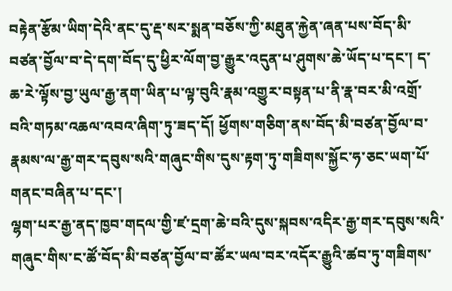བརྟེན་རྩོམ་ཡིག་དེའི་ནང་དུ་རྡ་སར་སྨན་བཅོས་ཀྱི་མཐུན་རྐྱེན་ཞན་པས་བོད་མི་བཙན་བྱོལ་བ་དེ་དག་བོད་དུ་ཕྱིར་ལོག་བྱ་རྒྱུར་འདུན་པ་ཤུགས་ཆེ་ཡོད་པ་དང་། ད་ཆ་རེ་ལྟོས་བྱ་ཡུལ་རྒྱ་ནག་ཡིན་པ་ལྟ་བུའི་རྣམ་འགྱུར་བསྟན་པ་ནི་རྣ་བར་མི་འགྲོ་བའི་གཏམ་འཆལ་འབའ་ཞིག་ཏུ་ཟད་དོ། ཕྱོགས་གཅིག་ནས་བོད་མི་བཙན་བྱོལ་བ་རྣམས་ལ་རྒྱ་གར་དབུས་སའི་གཞུང་གིས་དུས་རྟག་ཏུ་གཟིགས་སྐྱོང་ཧ་ཅང་ཡག་པོ་གནང་བཞིན་པ་དང་།
ལྷག་པར་རྒྱ་ནད་ཁྱབ་གདལ་གྱི་ཛ་དྲག་ཆེ་བའི་དུས་སྐབས་འདིར་རྒྱ་གར་དབུས་སའི་གཞུང་གིས་ང་ཚོ་བོད་མི་བཙན་བྱོལ་བ་ཚོར་ཡལ་བར་འདོར་རྒྱུའི་ཚབ་ཏུ་གཟིགས་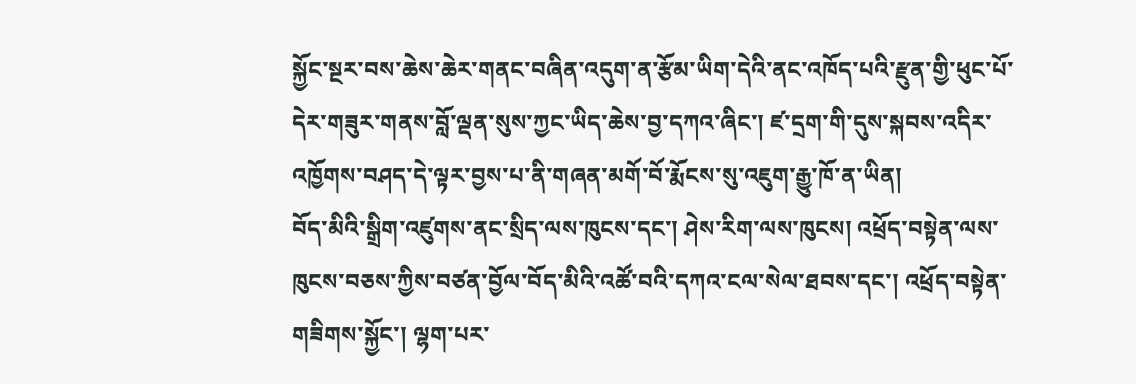སྐྱོང་སྔར་བས་ཆེས་ཆེར་གནང་བཞིན་འདུག་ན་རྩོམ་ཡིག་དེའི་ནང་འཁོད་པའི་རྫུན་གྱི་ཕུང་པོ་དེར་གཟུར་གནས་བློ་ལྡན་སུས་ཀྱང་ཡིད་ཆེས་བྱ་དཀའ་ཞིང་། ཛ་དྲག་གི་དུས་སྐབས་འདིར་འཁྱོགས་བཤད་དེ་ལྟར་བྱས་པ་ནི་གཞན་མགོ་བོ་རྨོངས་སུ་འཇུག་རྒྱུ་ཁོ་ན་ཡིན།
བོད་མིའི་སྒྲིག་འཛུགས་ནང་སྲིད་ལས་ཁུངས་དང་། ཤེས་རིག་ལས་ཁུངས། འཕྲོད་བསྟེན་ལས་ཁུངས་བཅས་ཀྱིས་བཙན་བྱོལ་བོད་མིའི་འཚོ་བའི་དཀའ་ངལ་སེལ་ཐབས་དང་། འཕྲོད་བསྟེན་གཟིགས་སྐྱོང་། ལྷག་པར་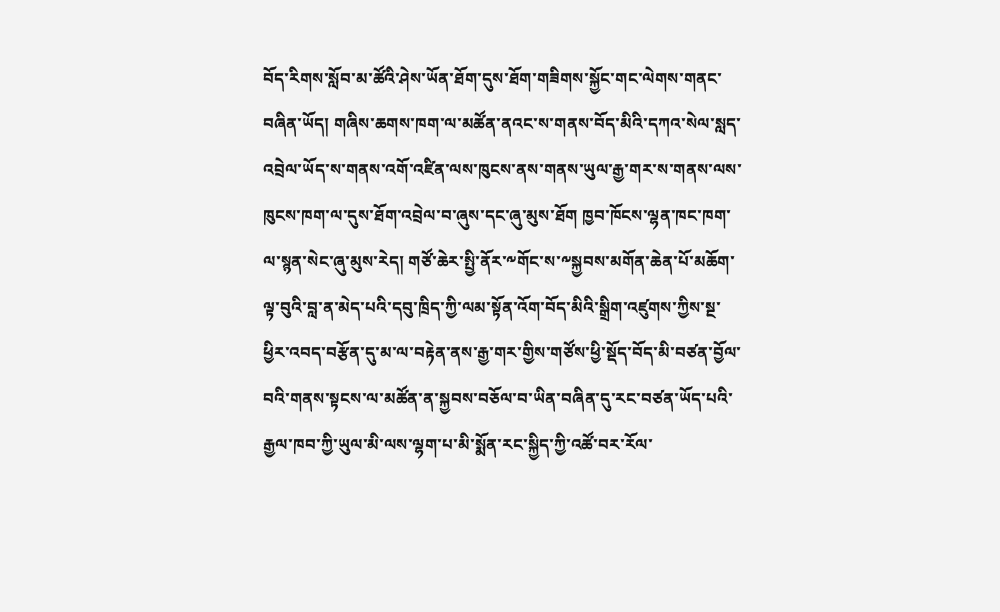བོད་རིགས་སློབ་མ་ཚོའི་ཤེས་ཡོན་ཐོག་དུས་ཐོག་གཟིགས་སྐྱོང་གང་ལེགས་གནང་བཞིན་ཡོད། གཞིས་ཆགས་ཁག་ལ་མཚོན་ནའང་ས་གནས་བོད་མིའི་དཀའ་སེལ་སླད་འབྲེལ་ཡོད་ས་གནས་འགོ་འཛིན་ལས་ཁུངས་ནས་གནས་ཡུལ་རྒྱ་གར་ས་གནས་ལས་ཁུངས་ཁག་ལ་དུས་ཐོག་འབྲེལ་བ་ཞུས་དང་ཞུ་མུས་ཐོག ཁྱབ་ཁོངས་ལྷན་ཁང་ཁག་ལ་སྙན་སེང་ཞུ་མུས་རེད། གཙོ་ཆེར་སྤྱི་ནོར་༸གོང་ས་༸སྐྱབས་མགོན་ཆེན་པོ་མཆོག་ལྟ་བུའི་བླ་ན་མེད་པའི་དབུ་ཁྲིད་ཀྱི་ལམ་སྟོན་འོག་བོད་མིའི་སྒྲིག་འཛུགས་ཀྱིས་སྔ་ཕྱིར་འབད་བརྩོན་དུ་མ་ལ་བརྟེན་ནས་རྒྱ་གར་གྱིས་གཙོས་ཕྱི་སྡོད་བོད་མི་བཙན་བྱོལ་བའི་གནས་སྟངས་ལ་མཚོན་ན་སྐྱབས་བཅོལ་བ་ཡིན་བཞིན་དུ་རང་བཙན་ཡོད་པའི་རྒྱལ་ཁབ་ཀྱི་ཡུལ་མི་ལས་ལྷག་པ་མི་སྨོན་རང་སྐྱིད་ཀྱི་འཚོ་བར་རོལ་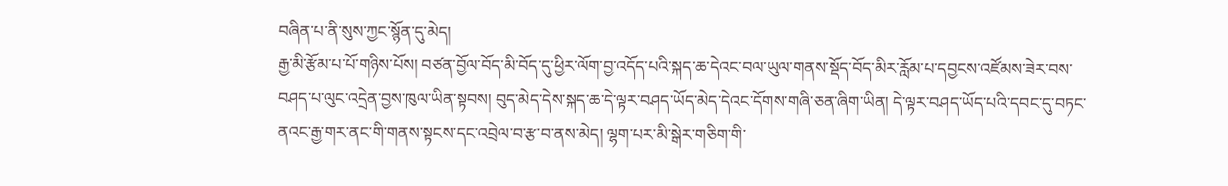བཞིན་པ་ནི་སུས་ཀྱང་སྙོན་དུ་མེད།
རྒྱ་མི་རྩོམ་པ་པོ་གཉིས་པོས། བཙན་བྱོལ་བོད་མི་བོད་དུ་ཕྱིར་ལོག་བྱ་འདོད་པའི་སྐད་ཆ་དེའང་བལ་ཡུལ་གནས་སྡོད་བོད་མིར་རློམ་པ་དབྱངས་འཛོམས་ཟེར་བས་བཤད་པ་ལུང་འདྲེན་བྱས་ཁུལ་ཡིན་སྟབས། བུད་མེད་དེས་སྐད་ཆ་དེ་ལྟར་བཤད་ཡོད་མེད་དེའང་དོགས་གཞི་ཅན་ཞིག་ཡིན། དེ་ལྟར་བཤད་ཡོད་པའི་དབང་དུ་བཏང་ནའང་རྒྱ་གར་ནང་གི་གནས་སྟངས་དང་འབྲེལ་བ་རྩ་བ་ནས་མེད། ལྷག་པར་མི་སྒེར་གཅིག་གི་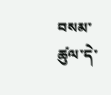བསམ་ཚུལ་དེ་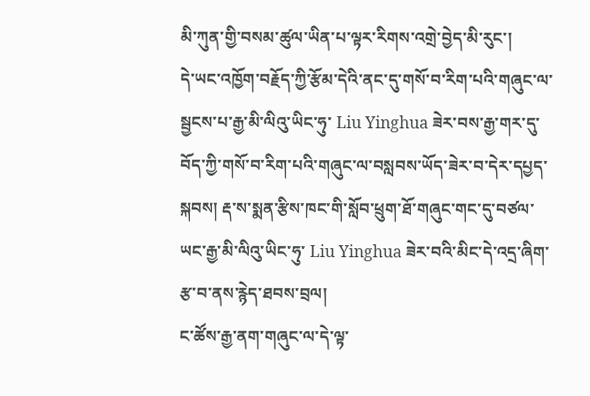མི་ཀུན་གྱི་བསམ་ཚུལ་ཡིན་པ་ལྟར་རིགས་འགྲེ་བྱེད་མི་རུང་།
དེ་ཡང་འཁྱོག་བརྗོད་ཀྱི་རྩོམ་དེའི་ནང་དུ་གསོ་བ་རིག་པའི་གཞུང་ལ་སྦྱངས་པ་རྒྱ་མི་ལིའུ་ཡིང་ཧུ་ Liu Yinghua ཟེར་བས་རྒྱ་གར་དུ་བོད་ཀྱི་གསོ་བ་རིག་པའི་གཞུང་ལ་བསླབས་ཡོད་ཟེར་བ་དེར་དཔྱད་སྐབས། རྡ་ས་སྨན་རྩིས་ཁང་གི་སློབ་ཕྲུག་ཐོ་གཞུང་གང་དུ་བཙལ་ཡང་རྒྱ་མི་ལིའུ་ཡིང་ཧུ་ Liu Yinghua ཟེར་བའི་མིང་དེ་འདྲ་ཞིག་རྩ་བ་ནས་རྙེད་ཐབས་བྲལ།
ང་ཚོས་རྒྱ་ནག་གཞུང་ལ་དེ་ལྟ་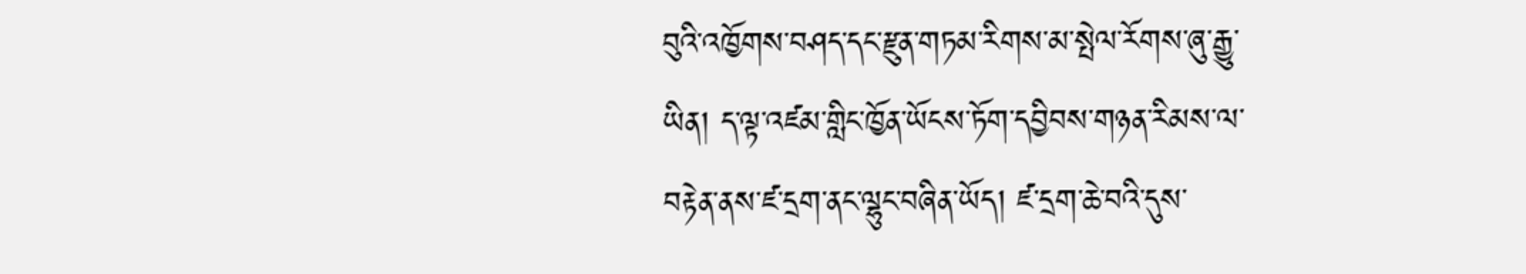བུའི་འཁྱོགས་བཤད་དང་རྫུན་གཏམ་རིགས་མ་སྤེལ་རོགས་ཞུ་རྒྱུ་ཡིན། ད་ལྟ་འཛམ་གླིང་ཁྱོན་ཡོངས་ཏོག་དབྱིབས་གཉན་རིམས་ལ་བརྟེན་ནས་ཛ་དྲག་ནང་ལྷུང་བཞིན་ཡོད། ཛ་དྲག་ཆེ་བའི་དུས་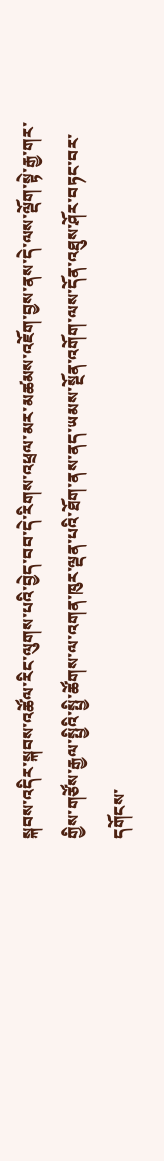སྐབས་འདིར་སྐབས་འཚོལ་རིང་ལུགས་པའི་བྱེད་བབ་དེ་རིགས་འཕྲལ་མར་མཚམས་འཇོག་བྱས་ནས་དེ་ལས་ལྡོག་སྟེ་རྒྱ་གར་གྱིས་གཙོས་རྒྱལ་སྤྱིའི་སྤྱི་ཚོགས་ལ་འགན་ཁུར་ལྡན་པའི་ཐོག་ནས་ནད་ཡམས་སྔོན་འགོག་ལས་དོན་འཐུས་ཤོར་བཏང་བར་དགོངས་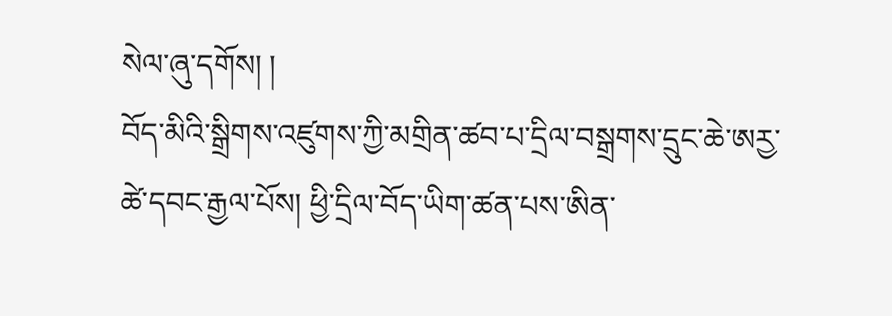སེལ་ཞུ་དགོས། །
བོད་མིའི་སྒྲིགས་འཛུགས་ཀྱི་མགྲིན་ཚབ་པ་དྲིལ་བསྒྲགས་དྲུང་ཆེ་ཨརྱ་ཚེ་དབང་རྒྱལ་པོས། ཕྱི་དྲིལ་བོད་ཡིག་ཚན་པས་ཨིན་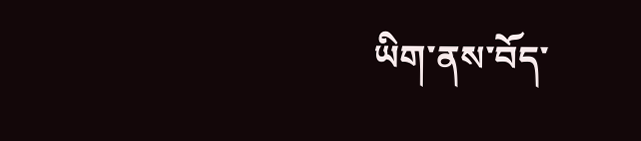ཡིག་ནས་བོད་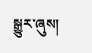སྒྱུར་ཞུས།